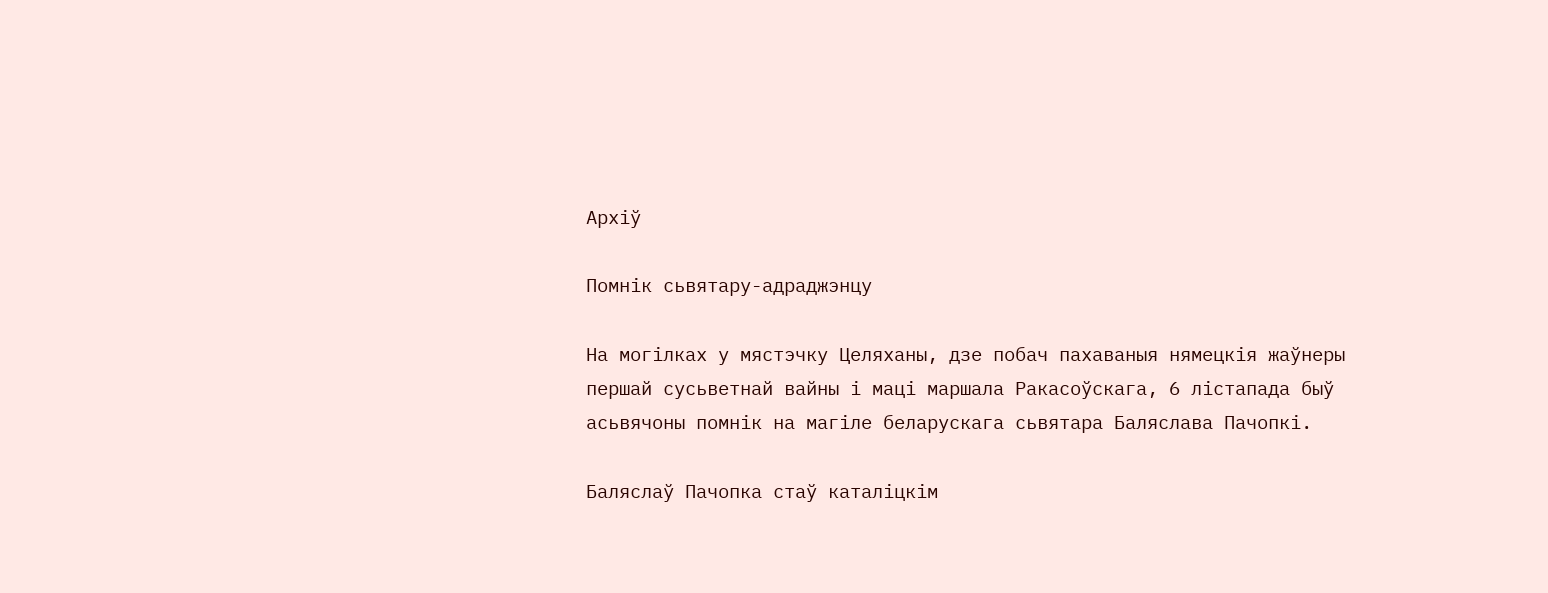Архіў

Помнік сьвятару-адраджэнцу

На могілках у мястэчку Целяханы, дзе побач пахаваныя нямецкія жаўнеры першай сусьветнай вайны і маці маршала Ракасоўскага, 6 лістапада быў асьвячоны помнік на магіле беларускага сьвятара Баляслава Пачопкі.

Баляслаў Пачопка стаў каталіцкім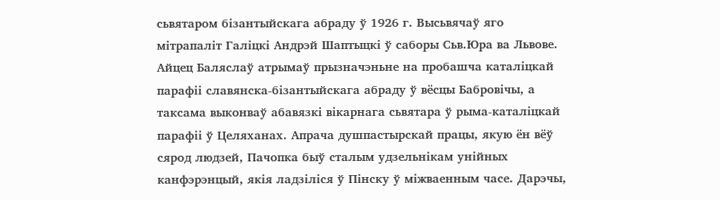сьвятаром бізантыйскага абраду ў 1926 г. Высьвячаў яго мітрапаліт Галіцкі Андрэй Шаптыцкі ў саборы Сьв.Юра ва Львове. Айцец Баляслаў атрымаў прызначэньне на пробашча каталіцкай парафіі славянска-бізантыйскага абраду ў вёсцы Бабровічы, а таксама выконваў абавязкі вікарнага сьвятара ў рыма-каталіцкай парафіі ў Целяханах. Апрача душпастырскай працы, якую ён вёў сярод людзей, Пачопка быў сталым удзельнікам унійных канфэрэнцый, якія ладзіліся ў Пінску ў міжваенным часе. Дарэчы,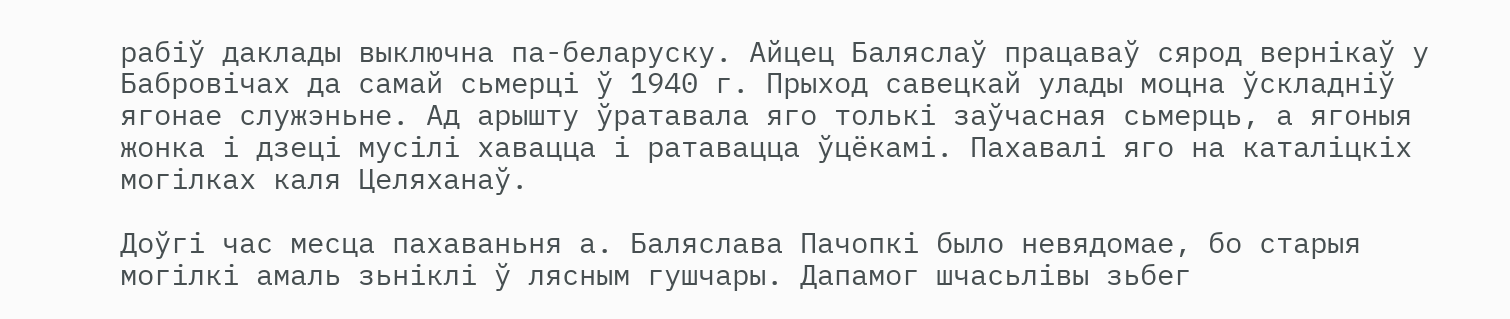рабіў даклады выключна па-беларуску. Айцец Баляслаў працаваў сярод вернікаў у Бабровічах да самай сьмерці ў 1940 г. Прыход савецкай улады моцна ўскладніў ягонае служэньне. Ад арышту ўратавала яго толькі заўчасная сьмерць, а ягоныя жонка і дзеці мусілі хавацца і ратавацца ўцёкамі. Пахавалі яго на каталіцкіх могілках каля Целяханаў.

Доўгі час месца пахаваньня а. Баляслава Пачопкі было невядомае, бо старыя могілкі амаль зьніклі ў лясным гушчары. Дапамог шчасьлівы зьбег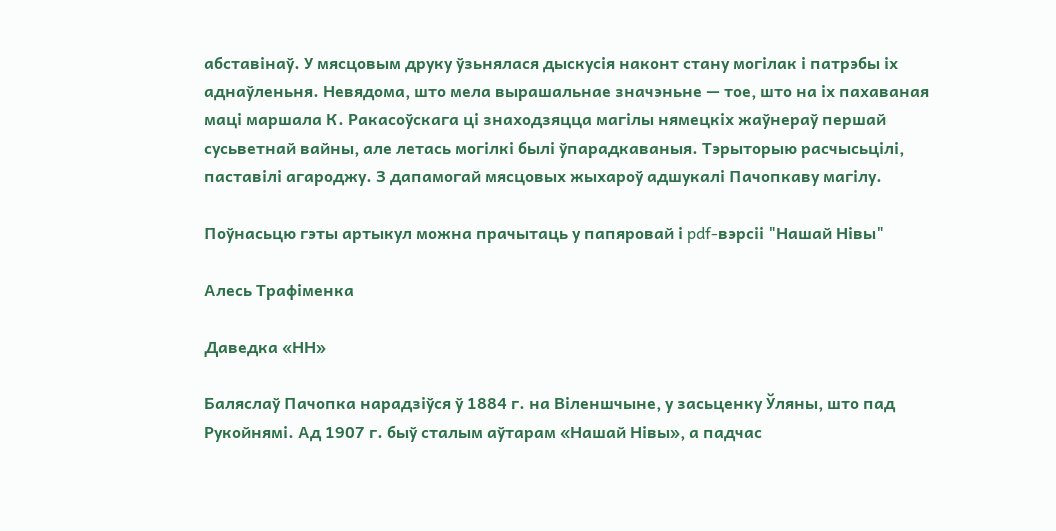абставінаў. У мясцовым друку ўзьнялася дыскусія наконт стану могілак і патрэбы іх аднаўленьня. Невядома, што мела вырашальнае значэньне — тое, што на іх пахаваная маці маршала К. Ракасоўскага ці знаходзяцца магілы нямецкіх жаўнераў першай сусьветнай вайны, але летась могілкі былі ўпарадкаваныя. Тэрыторыю расчысьцілі, паставілі агароджу. З дапамогай мясцовых жыхароў адшукалі Пачопкаву магілу.

Поўнасьцю гэты артыкул можна прачытаць у папяровай і pdf-вэрсіі "Нашай Нівы"

Алесь Трафіменка

Даведка «НН»

Баляслаў Пачопка нарадзіўся ў 1884 г. на Віленшчыне, у засьценку Ўляны, што пад Рукойнямі. Ад 1907 г. быў сталым аўтарам «Нашай Нівы», а падчас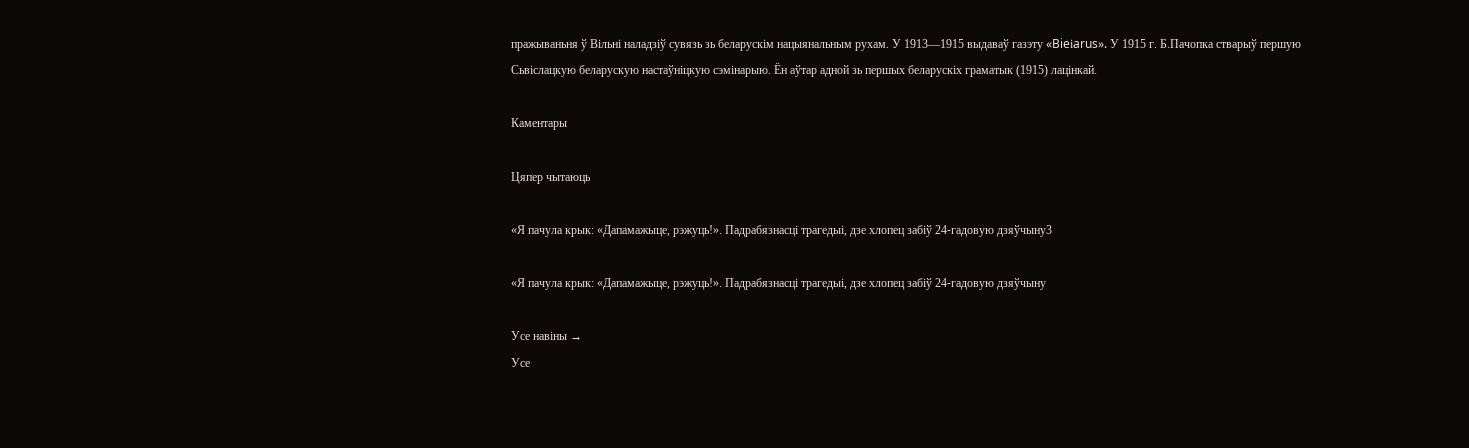пражываньня ў Вільні наладзіў сувязь зь беларускім нацыянальным рухам. У 1913—1915 выдаваў газэту «Bieіarus». У 1915 г. Б.Пачопка стварыў першую Сьвіслацкую беларускую настаўніцкую сэмінарыю. Ён аўтар адной зь першых беларускіх граматык (1915) лацінкай.

Каментары

Цяпер чытаюць

«Я пачула крык: «Дапамажыце, рэжуць!». Падрабязнасці трагедыі, дзе хлопец забіў 24‑гадовую дзяўчыну3

«Я пачула крык: «Дапамажыце, рэжуць!». Падрабязнасці трагедыі, дзе хлопец забіў 24‑гадовую дзяўчыну

Усе навіны →
Усе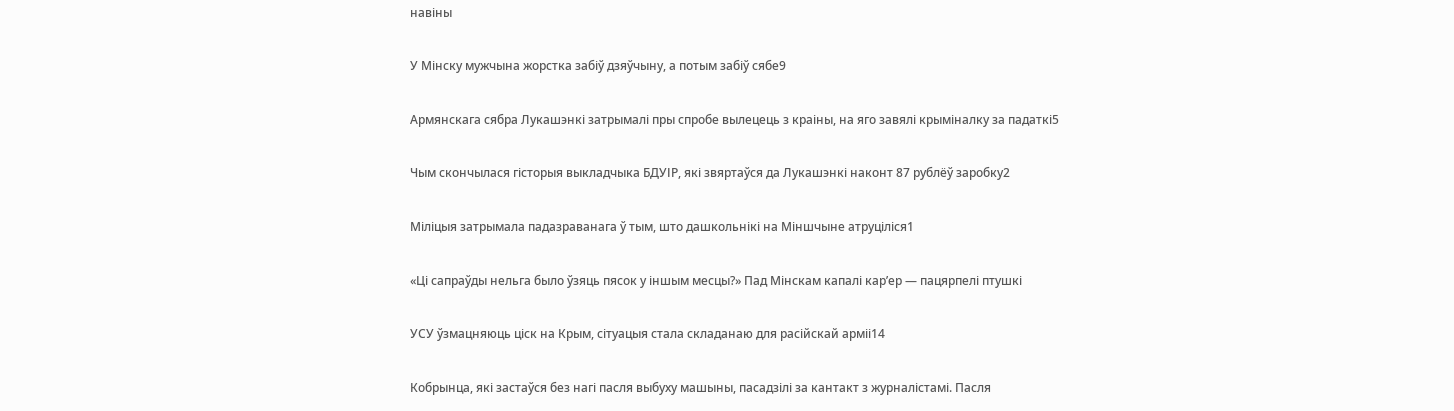навіны

У Мінску мужчына жорстка забіў дзяўчыну, а потым забіў сябе9

Армянскага сябра Лукашэнкі затрымалі пры спробе вылецець з краіны, на яго завялі крыміналку за падаткі5

Чым скончылася гісторыя выкладчыка БДУІР, які звяртаўся да Лукашэнкі наконт 87 рублёў заробку2

Міліцыя затрымала падазраванага ў тым, што дашкольнікі на Міншчыне атруціліся1

«Ці сапраўды нельга было ўзяць пясок у іншым месцы?» Пад Мінскам капалі кар’ер — пацярпелі птушкі

УСУ ўзмацняюць ціск на Крым, сітуацыя стала складанаю для расійскай арміі14

Кобрынца, які застаўся без нагі пасля выбуху машыны, пасадзілі за кантакт з журналістамі. Пасля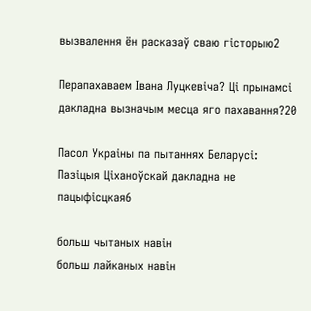вызвалення ён расказаў сваю гісторыю2

Перапахаваем Івана Луцкевіча? Ці прынамсі дакладна вызначым месца яго пахавання?20

Пасол Украіны па пытаннях Беларусі: Пазіцыя Ціханоўскай дакладна не пацыфісцкая6

больш чытаных навін
больш лайканых навін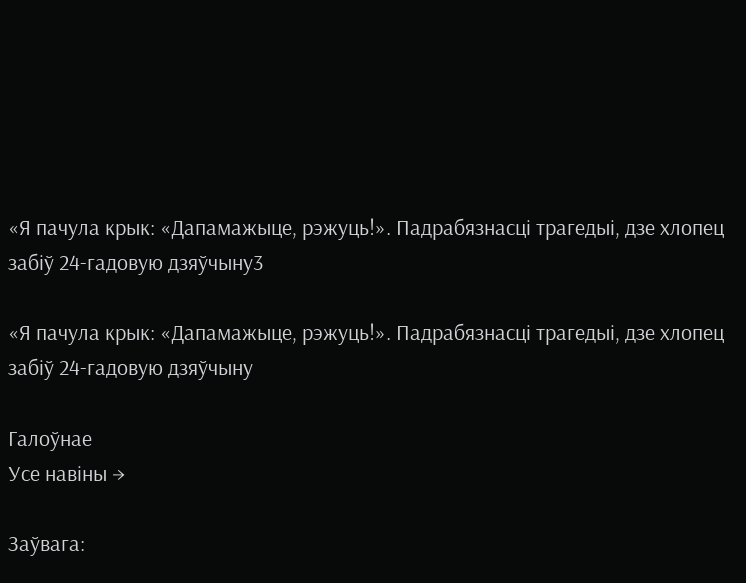«Я пачула крык: «Дапамажыце, рэжуць!». Падрабязнасці трагедыі, дзе хлопец забіў 24‑гадовую дзяўчыну3

«Я пачула крык: «Дапамажыце, рэжуць!». Падрабязнасці трагедыі, дзе хлопец забіў 24‑гадовую дзяўчыну

Галоўнае
Усе навіны →

Заўвага: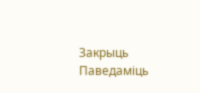Закрыць Паведаміць